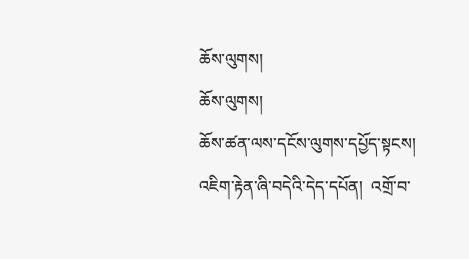ཆོས་ལུགས།
ཆོས་ལུགས།
ཆོས་ཚན་ལས་དངོས་ལུགས་དཔྱོད་སྟངས།
འཇིག་རྟེན་ཞི་བདེའི་དེད་དཔོན།  འགྲོ་བ་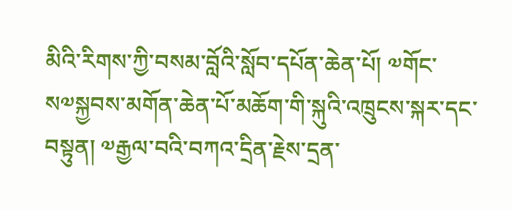མིའི་རིགས་ཀྱི་བསམ་བློའི་སློབ་དཔོན་ཆེན་པོ། ༧གོང་ས༧སྐྱབས་མགོན་ཆེན་པོ་མཆོག་གི་སྐུའི་འཁྲུངས་སྐར་དང་བསྟུན། ༧རྒྱལ་བའི་བཀའ་དྲིན་རྗེས་དྲན་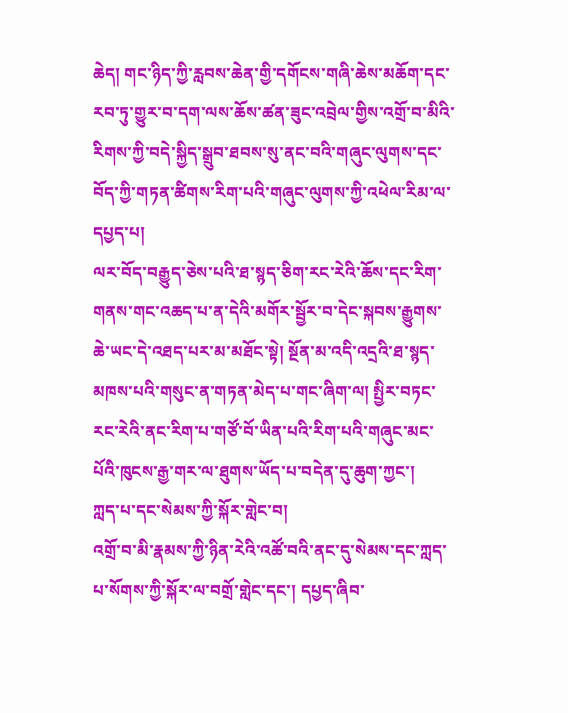ཆེད། གང་ཉིད་ཀྱི་རླབས་ཆེན་གྱི་དགོངས་གཞི་ཆེས་མཆོག་དང་རབ་ཏུ་གྱུར་བ་དག་ལས་ཆོས་ཚན་ཟུང་འབྲེལ་གྱིས་འགྲོ་བ་མིའི་རིགས་ཀྱི་བདེ་སྐྱིད་སྒྲུབ་ཐབས་སུ་ནང་བའི་གཞུང་ལུགས་དང་
བོད་ཀྱི་གཏན་ཚིགས་རིག་པའི་གཞུང་ལུགས་ཀྱི་འཕེལ་རིམ་ལ་དཔྱད་པ།
ལར་བོད་བརྒྱུད་ཅེས་པའི་ཐ་སྙད་ཅིག་རང་རེའི་ཆོས་དང་རིག་གནས་གང་འཆད་པ་ན་དེའི་མགོར་སྦྱོར་བ་དེང་སྐབས་རྒྱུགས་ཆེ་ཡང་དེ་འཐད་པར་མ་མཐོང་སྟེ། སྔོན་མ་འདི་འདྲའི་ཐ་སྙད་མཁས་པའི་གསུང་ན་གཏན་མེད་པ་གང་ཞིག་ལ། སྤྱིར་བཏང་རང་རེའི་ནང་རིག་པ་གཙོ་བོ་ཡིན་པའི་རིག་པའི་གཞུང་མང་པོའི་ཁུངས་རྒྱ་གར་ལ་ཐུགས་ཡོད་པ་བདེན་དུ་ཆུག་ཀྱང་།
ཀླད་པ་དང་སེམས་ཀྱི་སྐོར་གླེང་བ།
འགྲོ་བ་མི་རྣམས་ཀྱི་ཉིན་རེའི་འཚོ་བའི་ནང་དུ་སེམས་དང་ཀླད་པ་སོགས་ཀྱི་སྐོར་ལ་བགྲོ་གླེང་དང་། དཔྱད་ཞིབ་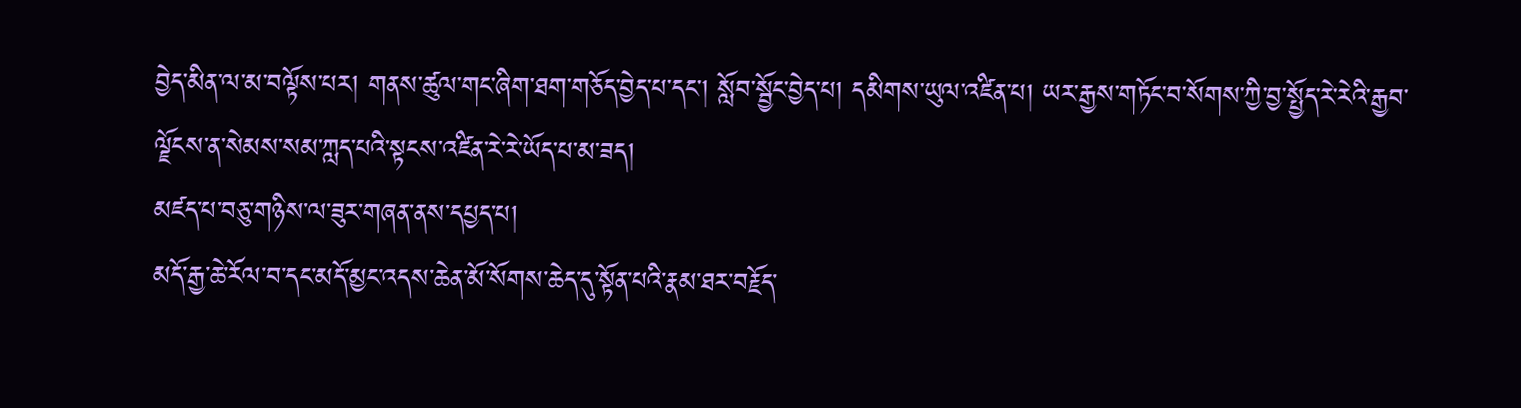བྱེད་མིན་ལ་མ་བལྟོས་པར། གནས་ཚུལ་གང་ཞིག་ཐག་གཅོད་བྱེད་པ་དང་། སློབ་སྦྱོང་བྱེད་པ། དམིགས་ཡུལ་འཛིན་པ། ཡར་རྒྱས་གཏོང་བ་སོགས་ཀྱི་བྱ་སྤྱོད་རེ་རེའི་རྒྱབ་ལྗོངས་ན་སེམས་སམ་ཀླད་པའི་སྟངས་འཛིན་རེ་རེ་ཡོད་པ་མ་ཟད།
མཛད་པ་བཅུ་གཉིས་ལ་ཟུར་གཞན་ནས་དཔྱད་པ།
མདོ་རྒྱ་ཆེ་རོལ་བ་དང་མདོ་མྱང་འདས་ཆེན་མོ་སོགས་ཆེད་དུ་སྟོན་པའི་རྣམ་ཐར་བརྗོད་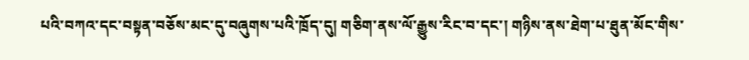པའི་བཀའ་དང་བསྟན་བཅོས་མང་དུ་བཞུགས་པའི་ཁྲོད་དུ། གཅིག་ནས་ལོ་རྒྱུས་རིང་བ་དང་། གཉིས་ནས་ཐེག་པ་ཐུན་མོང་གིས་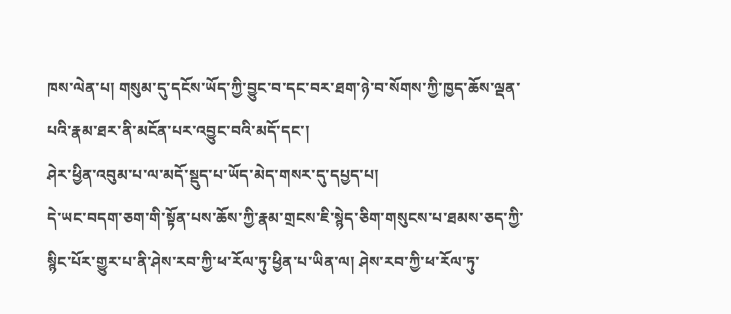ཁས་ལེན་པ། གསུམ་དུ་དངོས་ཡོད་ཀྱི་བྱུང་བ་དང་བར་ཐག་ཉེ་བ་སོགས་ཀྱི་ཁྱད་ཆོས་ལྡན་པའི་རྣམ་ཐར་ནི་མངོན་པར་འབྱུང་བའི་མདོ་དང་།
ཤེར་ཕྱིན་འབུམ་པ་ལ་མདོ་སྡུད་པ་ཡོད་མེད་གསར་དུ་དཔྱད་པ།
དེ་ཡང་བདག་ཅག་གི་སྟོན་པས་ཆོས་ཀྱི་རྣམ་གྲངས་ཇི་སྙེད་ཅིག་གསུངས་པ་ཐམས་ཅད་ཀྱི་སྙིང་པོར་གྱུར་པ་ནི་ཤེས་རབ་ཀྱི་ཕ་རོལ་ཏུ་ཕྱིན་པ་ཡིན་ལ། ཤེས་རབ་ཀྱི་ཕ་རོལ་ཏུ་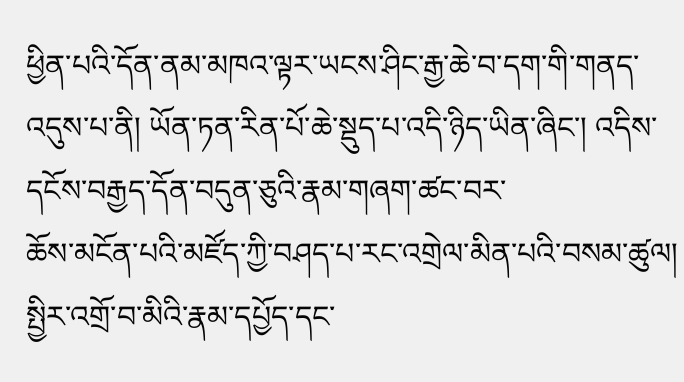ཕྱིན་པའི་དོན་ནམ་མཁའ་ལྟར་ཡངས་ཤིང་རྒྱ་ཆེ་བ་དག་གི་གནད་འདུས་པ་ནི། ཡོན་ཏན་རིན་པོ་ཆེ་སྡུད་པ་འདི་ཉིད་ཡིན་ཞིང་། འདིས་དངོས་བརྒྱད་དོན་བདུན་ཅུའི་རྣམ་གཞག་ཚང་བར་
ཆོས་མངོན་པའི་མཛོད་ཀྱི་བཤད་པ་རང་འགྲེལ་མིན་པའི་བསམ་ཚུལ།
སྤྱིར་འགྲོ་བ་མིའི་རྣམ་དཔྱོད་དང་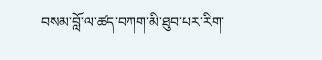བསམ་བློ་ལ་ཚད་བཀག་མི་ཐུབ་པར་རིག་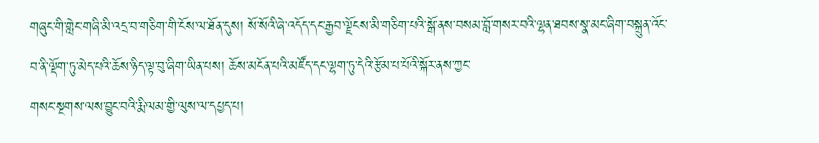གཞུང་གི་གླེང་གཞི་མི་འདྲ་བ་གཅིག་གི་ངོས་ལ་ཐོན་དུས། སོ་སོའི་ཞེ་འདོད་དང་རྒྱབ་ལྗོངས་མི་གཅིག་པའི་སྒོ་ནས་བསམ་བློ་གསར་བའི་ལྷན་ཐབས་སྣ་མང་ཞིག་བསྐྲུན་འོང་བ་ནི་ལྡོག་ཏུ་མེད་པའི་ཆོས་ཉིད་ལྟ་བུ་ཞིག་ཡིན་པས། ཆོས་མངོན་པའི་མཛོད་དང་ལྷག་ཏུ་དེའི་རྩོམ་པ་པོའི་སྐོར་ནས་ཀྱང་
གསང་སྔགས་ལས་བྱུང་བའི་རྨི་ལམ་གྱི་ལུས་ལ་དཔྱད་པ།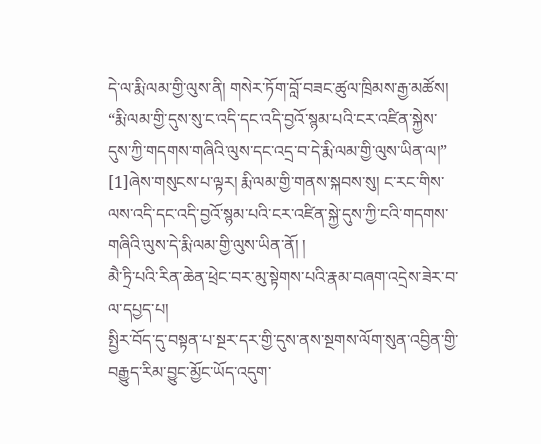དེ་ལ་རྨི་ལམ་གྱི་ལུས་ནི། གསེར་ཏོག་བློ་བཟང་ཚུལ་ཁྲིམས་རྒྱ་མཚོས། “རྨི་ལམ་གྱི་དུས་སུ་ང་འདི་དང་འདི་བྱའོ་སྙམ་པའི་ངར་འཛིན་སྐྱེས་དུས་ཀྱི་གདགས་གཞིའི་ལུས་དང་འདྲ་བ་དེ་རྨི་ལམ་གྱི་ལུས་ཡིན་ལ།” [1]ཞེས་གསུངས་པ་ལྟར། རྨི་ལམ་གྱི་གནས་སྐབས་སུ། ང་རང་གིས་ལས་འདི་དང་འདི་བྱའོ་སྙམ་པའི་ངར་འཛིན་སྐྱེ་དུས་ཀྱི་ངའི་གདགས་གཞིའི་ལུས་དེ་རྨི་ལམ་གྱི་ལུས་ཡིན་ནོ། །
མཻ་ཏྲི་པའི་རིན་ཆེན་ཕྲེང་བར་མུ་སྟེགས་པའི་རྣམ་བཞག་འདྲེས་ཟེར་བ་ལ་དཔྱད་པ།
སྤྱིར་བོད་དུ་བསྟན་པ་སྔར་དར་གྱི་དུས་ནས་སྔགས་ལོག་སུན་འབྱིན་གྱི་བརྒྱུད་རིམ་བྱུང་མྱོང་ཡོད་འདུག་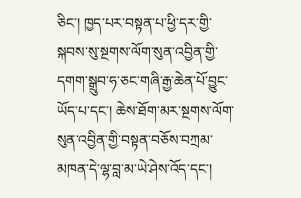ཅིང་། ཁྱད་པར་བསྟན་པ་ཕྱི་དར་གྱི་སྐབས་སུ་སྔགས་ལོག་སུན་འབྱིན་གྱི་དགག་སྒྲུབ་ཧ་ཅང་གཞི་རྒྱ་ཆེན་པོ་བྱུང་ཡོད་པ་དང་། ཆེས་ཐོག་མར་སྔགས་ལོག་སུན་འབྱིན་གྱི་བསྟན་བཅོས་བཀྲམ་མཁན་དེ་ལྷ་བླ་མ་ཡེ་ཤེས་འོད་དང་།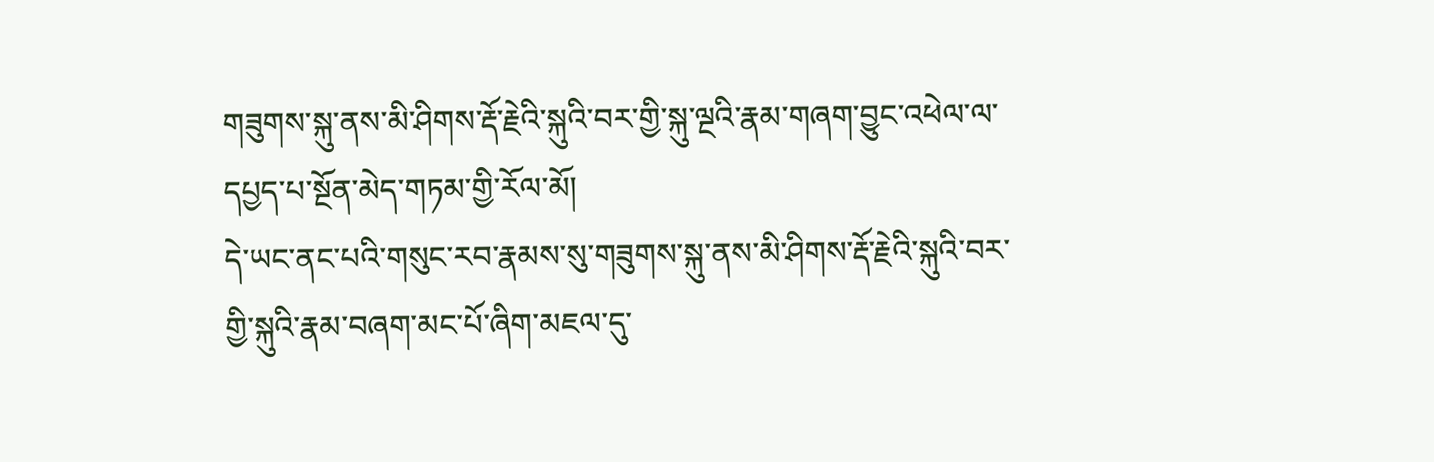གཟུགས་སྐུ་ནས་མི་ཤིགས་རྡོ་རྗེའི་སྐུའི་བར་གྱི་སྐུ་ལྔའི་རྣམ་གཞག་བྱུང་འཕེལ་ལ་དཔྱད་པ་སྔོན་མེད་གཏམ་གྱི་རོལ་མོ།
དེ་ཡང་ནང་པའི་གསུང་རབ་རྣམས་སུ་གཟུགས་སྐུ་ནས་མི་ཤིགས་རྡོ་རྗེའི་སྐུའི་བར་གྱི་སྐུའི་རྣམ་བཞག་མང་པོ་ཞིག་མཇལ་དུ་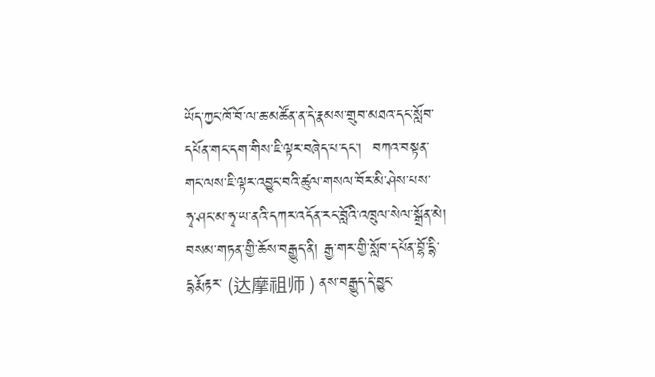ཡོད་ཀྱང་ཁོ་བོ་ལ་ཆ་མཚོན་ན་དེ་རྣམས་གྲུབ་མཐའ་དང་སློབ་དཔོན་གང་དག་གིས་ཇི་ལྟར་བཞེད་པ་དང་།  བཀའ་བསྟན་གང་ལས་ཇི་ལྟར་འབྱུང་བའི་ཚུལ་གསལ་བོར་མི་ཤེས་པས་
ཧྭ་ཤང་མ་ཧྭ་ཡ་ནའི་དཀར་འདོན་རང་བློའི་འཁྲུལ་སེལ་སྒྲོན་མེ།
བསམ་གཏན་གྱི་ཆོས་བརྒྱུད་ནི། རྒྱ་གར་གྱི་སློབ་དཔོན་བྷོ་དྷི་དྷརྨོརྟར་ (达摩祖师 ) ནས་བརྒྱུད་དེ་བྱུང་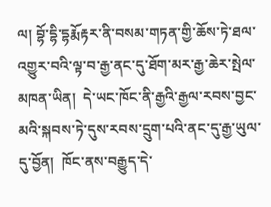ལ། བྷོ་དྷི་དྷརྨོརྟར་ནི་བསམ་གཏན་གྱི་ཆོས་ཏེ་ཐལ་འགྱུར་བའི་ལྟ་བ་རྒྱ་ནང་དུ་ཐོག་མར་རྒྱ་ཆེར་སྤེལ་མཁན་ཡིན།  དེ་ཡང་ཁོང་ནི་རྒྱའི་རྒྱལ་རབས་བྱང་མའི་སྐབས་ཏེ་དུས་རབས་དྲུག་པའི་ནང་དུ་རྒྱ་ཡུལ་དུ་བྱོན།  ཁོང་ནས་བརྒྱུད་དེ་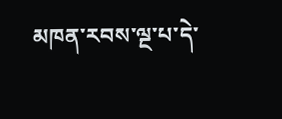མཁན་རབས་ལྔ་པ་དེ་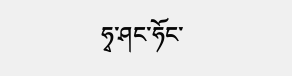ཧྭ་ཤང་ཧོང་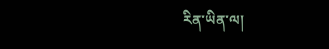རིན་ཡིན་ལ།